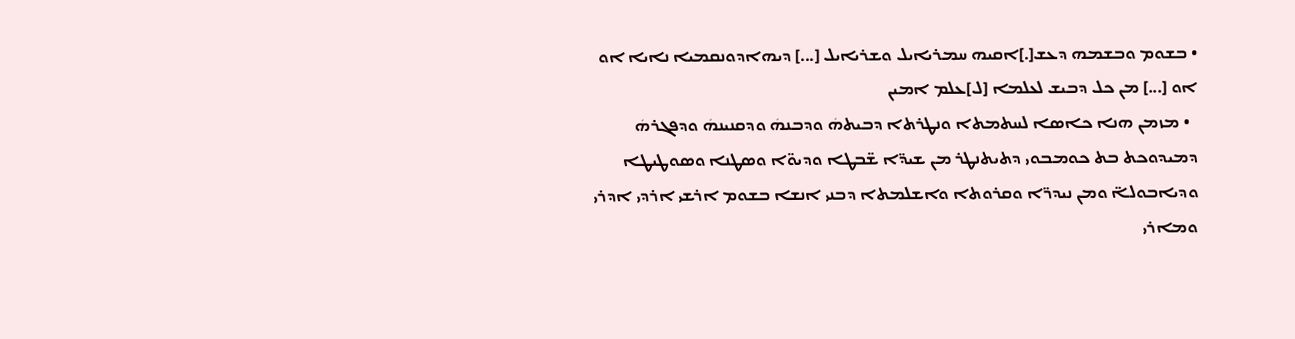• ܒܫܘܡ ܘܒܫܡܗ ܕܥܫ[.]ܐܩܝܗ ܚܡܪܝܐܝܠ ܘܫܪܝܐܝܠ [...] ܕܝܗܐܕܘܢܩܡܝܐ ܢܐܝܐ ܐܘ ܐܘ [...] ܡܢ ܟܠ ܕܒܝܫ ܠܥܠܡܐ [ܠ]ܥܠܡ ܐܡܝܢ
  • ܡܙܡܢ ܗܢܐ ܟܐܣܐ ܠܚܬܡܬܐ ܘܢܛܪܬܐ ܕܒܝܬܗܿ ܘܕܒܢܗܿ ܘܕܩܢܝܢܗܿ ܘܕܦܓܪܗܿ ܕܡܝܕܘܟܬ ܒܬ ܟܘܡܒܘܝ ܕܬܝܬܢܛܪ ܡܢ ܫܝܕ̈ܐ ܫ̈ܒܛܐ ܘܕܝܘ̈ܐ ܘܣܛܢܐ ܘܣܘܛܝܛܐ ܘܕܝܐܒܘܠܐ̈ ܘܡܢ ܢܝܕܖ̈ܐ ܘܩܪܘܬܐ ܘܐܫܠܡܬܐ ܕܒܢܝ ܐܢܫܐ ܒܫܘܡ ܐܪܫܝ ܐܪܕܝ ܐܕܪܝ ܘܡܐܪܝ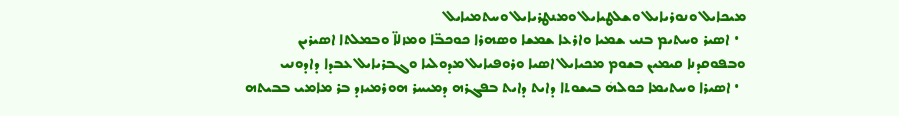ܡܝܟܐܝܠ ܘܢܘܪܝܐܝܠ ܘܫܠܛܝܐܝܠ ܘܡܢܛܪܝܐܝܠ ܘܚܬܡܝܐܝܠ
  • ܐܣܝܪ ܘܚܬܝܡ ܒܢܝ ܫܡܝܐ ܘܐܪܥܐ ܫܡܫܐ ܘܣܗܪܐ ܟܘܟܒ̈ܐ ܘܡܙܠܐ̈ ܘܒܡܠܬܐ ܐܣܝܪܝܢ ܘܒܦܘܩܕܢܐ ܩܝܡܝܢ ܒܫܘܡ ܡܟܝܐܝܠ ܐܣܝܐ ܘܪܘܦܝܐܝܠ ܡܕܘܠܝܐ ܘܓܒܪܝܐܝܠ ܥܒܕܐ ܕܐܕܘܢܝ
  • ܐܣܝܪܐ ܘܚܬܝܡܐ ܟܘܠܗܿ ܒܝܫܘܬܐ ܕܐܝܬ ܕܐܝܬ ܒܦܓܪܗ ܕܡܝܚܪ ܗܘܪܡܝܙܕ ܒܪ ܡܐܡܝ ܒܒܝܬܗ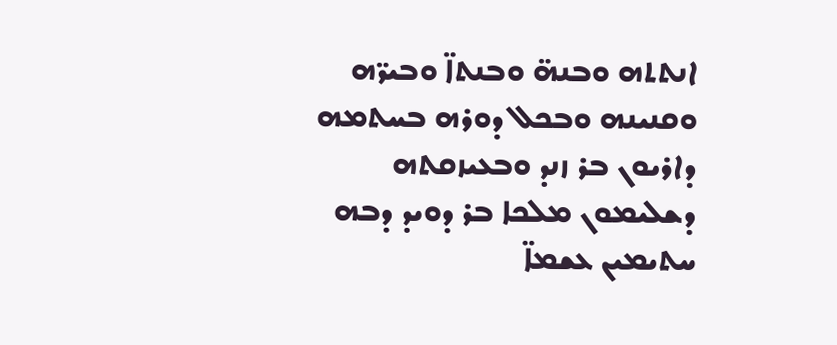ܐܢܬܬܗ ܘܒܢܗ̈ ܘܒܢܬܐ̈ ܘܒܝܖ̈ܗ ܘܩܢܝܢܗ ܘܒܟܠ ܕܘܪܗ ܒܚܬܡܗ ܕܐܪܝܘܢ ܒܪ ܙܢܕ ܘܒܥܝܙܩܬܗ ܕܫܠܝܡܘܢ ܡܠܟܐ ܒܪ ܕܘܝܕ ܕܒܗ ܚܬܝܡܝܢ ܥܫܡܐ̈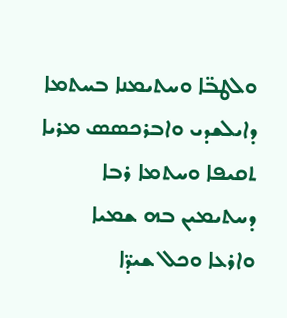ܘܠܛܒ̈ܐ ܘܚܬܝܡܢܐ ܒܚܬܡܐ ܕܐܝܠܫܕܝ ܘܐܒܪܟܣܣ ܡܪܝܐ ܬܩܝܦܐ ܘܚܬܡܐ ܪܒܐ ܕܚܬܝܡܝܢ ܒܗ ܫܡܝܐ ܘܐܪܥܐ ܘܟܠ ܫܝܕ̈ܐ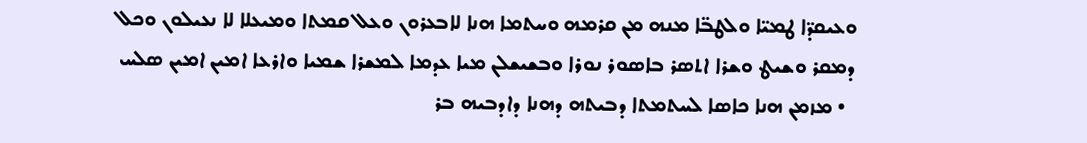ܘܥܝܩܕ̈ܐ ܛܡܝ̈ܐ ܘܠܛܒ̈ܐ ܡܢܗ ܡܢ ܩܪܡܗ ܘܚܬܡܐ ܗܢܐ ܠܐܒܥܪܘܢ ܘܥܠ ܩܡܬܐ ܘܡܝܥܠܐ ܠܐ ܢܥܝܠܘܢ ܘܟܠ ܕܡܩܪ ܘܫܝܛ ܘܫܪܐ ܐܬܣܪ ܒܐܣܘܪ ܢܘܪܐ ܘܒܫܝܫܠܢ ܡܝܐ ܥܕܡܐ ܠܡܫܪܐ ܫܡܝܐ ܘܐܪܥܐ ܐܡܝܢ ܐܡܝܢ ܣܠܚ
  • ܡܙܡܢ ܗܢܐ ܟܐܣܐ ܠܚܬܡܬܐ ܕܒܝܬܗ ܕܗܢܐ ܕܐܕܒܝܗ ܒܪ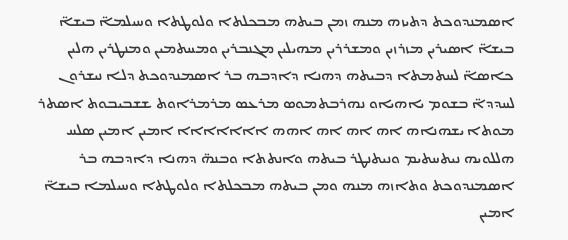ܐܣܡܢܕܘܟܬ ܕܬܝܙܗ ܡܢܗ ܙܡܢ ܒܝܬܗ ܡܒܟܠܬܐ ܘܠܘܛܬܐ ܘܚܝܠܡܐ̈ ܒܝܫܐ̈ ܒܝܫܐ̈ ܐܣܝܪܝܢ ܡܙܪܙܝܢ ܘܡܫܪܪܝܢ ܡܗܝܠܝܢ ܡܓܢܒܪܝܢ ܘܡܚܬܡܝܢ ܘܡܢܛܪܝܢ ܗܠܝܢ ܟܐܣܐ̈ ܠܚܬܡܬܐ ܕܒܝܬܗ ܕܗܢܐ ܕܐܕܒܗ ܒܪ ܐܣܡܢܕܘܟܬ ܕܠܐ ܢܝܫܪܘܢ ܠܚܕܕܐ̈ ܒܫܘܡ ܝܐܗܝܐܘ ܢܗܪܒܬܡܘܣ ܡܪܥܣ ܡܪܡܪܐܘܬ ܫܫܒܝܒܘܬ ܐܣܬܪ ܡܘܬܐ ܝܫܗܢܐܗ ܐܗ ܐܗ ܐܗ ܐܗܗ ܐܐܐܐܐܐܐ ܐܡܝܢ ܐܡܝܢ ܣܠܚ ܗܠܠܘܝܗ ܢܝܬܚܬܝܡ ܘܢܝܬܢܛܪ ܒܝܬܗ ܘܐܢܬܬܐ ܘܒܢܗ̈ ܕܗܢܐ ܕܐܕܒܗ ܒܪ ܐܣܡܢܕܘܟܬ ܘܬܐܙܗ ܡܢܗ ܘܡܢ ܒܝܬܗ ܡܒܟܠܬܐ ܘܠܘܛܬܐ ܘܚܝܠܡܐ ܒܝܫܐ̈ ܐܡܝܢ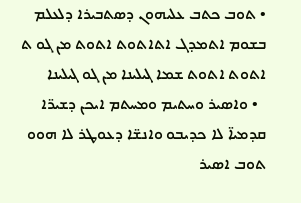• ܬܘܒ ܟܬܒ ܥܠܝܗܘܢ ܕܣܬܒܝܪܐ ܕܠܥܠܡ ܒܫܘܡ ܐܬܡܕܓ ܐܬܐܬܘܬ ܐܬܘܬ ܡܢ ܓܘ ܬ ܐܬܘܬ ܐܬܘܬ ܫܡܐ ܓܝܠܝܢܐ ܡܢ ܓܘ ܓܝܠܝܢܐ
  • ܘܐܣܝܪ ܘܚܬܝܡ ܘܡܚܬܡ ܐܝܟܢ ܕܫܝܖ̈ܐ ܩܕܡܝܐ̈ ܠܐ ܟܕܝܒܘ ܘܐܢܫ̈ܐ ܕܥܘܛܪ ܠܐ ܗܘܘ ܬܘܒ ܐܣܝܪ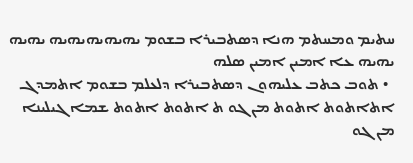ܚܬܝܡ ܘܡܚܬܡ ܗܢܐ ܕܣܬܒܝܪܐ ܒܫܘܡ ܝܗܝܗܝܗܝܗܝܗ ܝܗܝܗ ܝܗܝܗ ܥܐ ܐܡܝܢ ܐܡܝܢ ܣܠܗ
  • ܬܘܒ ܟܬܒ ܥܠܝܗܘܢ ܕܣܬܒܝܪܐ ܕܠܥܠܡ ܒܫܘܡ ܐܬܡܕܓ ܐܬܐܬܘܬ ܐܬܘܬ ܡܢ ܓܘ ܬ ܐܬܘܬ ܐܬܘܬ ܫܡܐ ܓܝܠܝܢܐ ܡܢ ܓܘ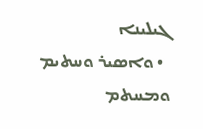ܓܝܠܝܢܐ
  • ܘܐܣܝܪ ܘܚܬܝܡ ܘܡܚܬܡ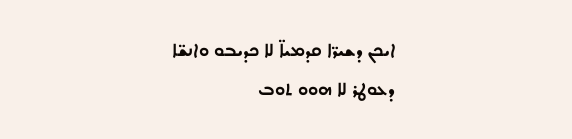ܐܝܟܢ ܕܫܝܖ̈ܐ ܩܕܡܝܐ̈ ܠܐ ܟܕܝܒܘ ܘܐܢܫ̈ܐ ܕܥܘܛܪ ܠܐ ܗܘܘ ܬܘܒ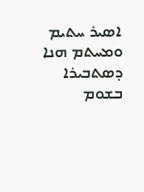ܐܣܝܪ ܚܬܝܡ ܘܡܚܬܡ ܗܢܐ ܕܣܬܒܝܪܐ ܒܫܘܡ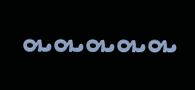ܝܗܝܗܝܗܝܗܝܗ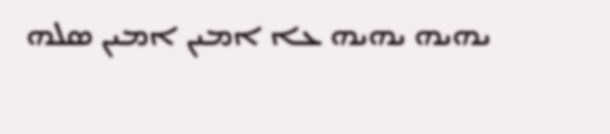ܝܗܝܗ ܝܗܝܗ ܥܐ ܐܡܝܢ ܐܡܝܢ ܣܠܗ